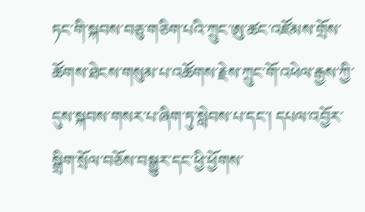ཏང་གི་སྐབས་བཅུ་གཅིག་པའི་ཀྲུང་ཨུ་ཚང་འཛོམས་གྲོས་ཚོགས་ཐེངས་གསུམ་པ་འཚོགས་རྗེས་ཀྲུང་གོ་འཕེལ་རྒྱས་ཀྱི་དུས་སྐབས་གསར་པ་ཞིག་ཏུ་སླེབས་པ་དང་། དཔལ་འབྱོར་སྒྲིག་སྲོལ་བཅོས་བསྒྱུར་དང་ཕྱི་ཕྱོགས་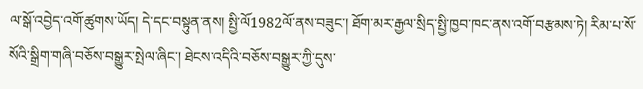ལ་སྒོ་འབྱེད་འགོ་ཚུགས་ཡོད། དེ་དང་བསྟུན་ནས། སྤྱི་ལོ1982ལོ་ནས་བཟུང་། ཐོག་མར་རྒྱལ་སྲིད་སྤྱི་ཁྱབ་ཁང་ནས་འགོ་བརྩམས་ཏེ། རིམ་པ་སོ་སོའི་སྒྲིག་གཞི་བཅོས་བསྒྱུར་སྤེལ་ཞིང་། ཐེངས་འདིའི་བཅོས་བསྒྱུར་ཀྱི་དུས་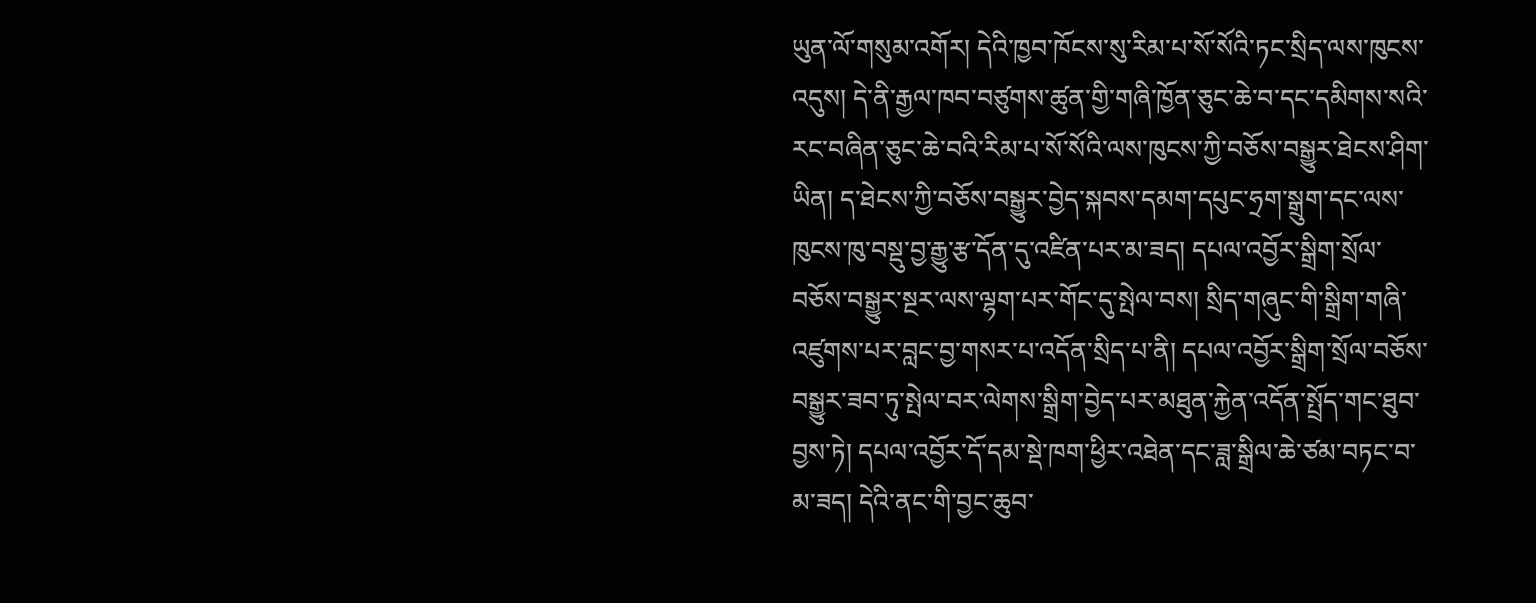ཡུན་ལོ་གསུམ་འགོར། དེའི་ཁྱབ་ཁོངས་སུ་རིམ་པ་སོ་སོའི་ཏང་སྲིད་ལས་ཁུངས་འདུས། དེ་ནི་རྒྱལ་ཁབ་བཙུགས་ཚུན་གྱི་གཞི་ཁྱོན་ཅུང་ཆེ་བ་དང་དམིགས་སའི་རང་བཞིན་ཅུང་ཆེ་བའི་རིམ་པ་སོ་སོའི་ལས་ཁུངས་ཀྱི་བཅོས་བསྒྱུར་ཐེངས་ཤིག་ཡིན། ད་ཐེངས་ཀྱི་བཅོས་བསྒྱུར་བྱེད་སྐབས་དམག་དཔུང་ཧྲག་སྒྲུག་དང་ལས་ཁུངས་ཁུ་བསྡུ་བྱ་རྒྱུ་རྩ་དོན་དུ་འཛིན་པར་མ་ཟད། དཔལ་འབྱོར་སྒྲིག་སྲོལ་བཅོས་བསྒྱུར་སྔར་ལས་ལྷག་པར་གོང་དུ་སྤེལ་བས། སྲིད་གཞུང་གི་སྒྲིག་གཞི་འཛུགས་པར་བླང་བྱ་གསར་པ་འདོན་སྲིད་པ་ནི། དཔལ་འབྱོར་སྒྲིག་སྲོལ་བཅོས་བསྒྱུར་ཟབ་ཏུ་སྤེལ་བར་ལེགས་སྒྲིག་བྱེད་པར་མཐུན་རྐྱེན་འདོན་སྤྲོད་གང་ཐུབ་བྱས་ཏེ། དཔལ་འབྱོར་དོ་དམ་སྡེ་ཁག་ཕྱིར་འཐེན་དང་ཟླ་སྒྲིལ་ཆེ་ཙམ་བཏང་བ་མ་ཟད། དེའི་ནང་གི་བྱང་ཆུབ་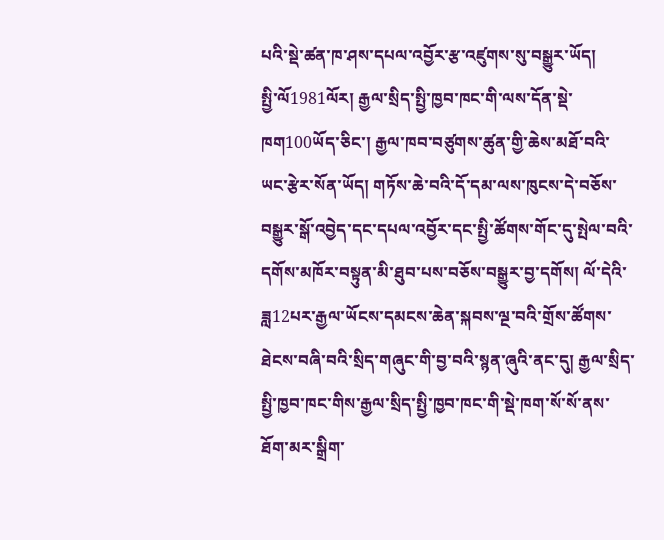པའི་སྡེ་ཚན་ཁ་ཤས་དཔལ་འབྱོར་རྩ་འཛུགས་སུ་བསྒྱུར་ཡོད།
སྤྱི་ལོ1981ལོར། རྒྱལ་སྲིད་སྤྱི་ཁྱབ་ཁང་གི་ལས་དོན་སྡེ་ཁག100ཡོད་ཅིང་། རྒྱལ་ཁབ་བཙུགས་ཚུན་གྱི་ཆེས་མཐོ་བའི་ཡང་རྩེར་སོན་ཡོད། གཏོས་ཆེ་བའི་དོ་དམ་ལས་ཁུངས་དེ་བཅོས་བསྒྱུར་སྒོ་འབྱེད་དང་དཔལ་འབྱོར་དང་སྤྱི་ཚོགས་གོང་དུ་སྤེལ་བའི་དགོས་མཁོར་བསྟུན་མི་ཐུབ་པས་བཅོས་བསྒྱུར་བྱ་དགོས། ལོ་དེའི་ཟླ12པར་རྒྱལ་ཡོངས་དམངས་ཆེན་སྐབས་ལྔ་བའི་གྲོས་ཚོགས་ཐེངས་བཞི་བའི་སྲིད་གཞུང་གི་བྱ་བའི་སྙན་ཞུའི་ནང་དུ། རྒྱལ་སྲིད་སྤྱི་ཁྱབ་ཁང་གིས་རྒྱལ་སྲིད་སྤྱི་ཁྱབ་ཁང་གི་སྡེ་ཁག་སོ་སོ་ནས་ཐོག་མར་སྒྲིག་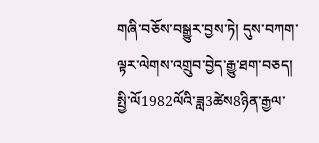གཞི་བཅོས་བསྒྱུར་བྱས་ཏེ། དུས་བཀག་ལྟར་ལེགས་འགྲུབ་བྱེད་རྒྱུ་ཐག་བཅད།
སྤྱི་ལོ1982ལོའི་ཟླ3ཚེས8ཉིན་རྒྱལ་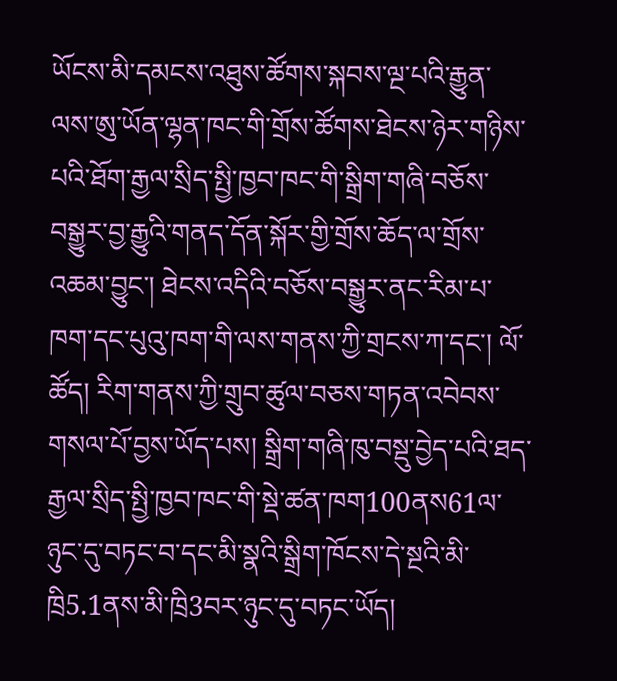ཡོངས་མི་དམངས་འཐུས་ཚོགས་སྐབས་ལྔ་པའི་རྒྱུན་ལས་ཨུ་ཡོན་ལྷན་ཁང་གི་གྲོས་ཚོགས་ཐེངས་ཉེར་གཉིས་པའི་ཐོག་རྒྱལ་སྲིད་སྤྱི་ཁྱབ་ཁང་གི་སྒྲིག་གཞི་བཅོས་བསྒྱུར་བྱ་རྒྱུའི་གནད་དོན་སྐོར་གྱི་གྲོས་ཆོད་ལ་གྲོས་འཆམ་བྱུང་། ཐེངས་འདིའི་བཅོས་བསྒྱུར་ནང་རིམ་པ་ཁག་དང་པུའུ་ཁག་གི་ལས་གནས་ཀྱི་གྲངས་ཀ་དང་། ལོ་ཚོད། རིག་གནས་ཀྱི་གྲུབ་ཚུལ་བཅས་གཏན་འབེབས་གསལ་པོ་བྱས་ཡོད་པས། སྒྲིག་གཞི་ཁུ་བསྡུ་བྱེད་པའི་ཐད་རྒྱལ་སྲིད་སྤྱི་ཁྱབ་ཁང་གི་སྡེ་ཚན་ཁག100ནས61ལ་ཉུང་དུ་བཏང་བ་དང་མི་སྣའི་སྒྲིག་ཁོངས་དེ་སྔའི་མི་ཁྲི5.1ནས་མི་ཁྲི3བར་ཉུང་དུ་བཏང་ཡོད།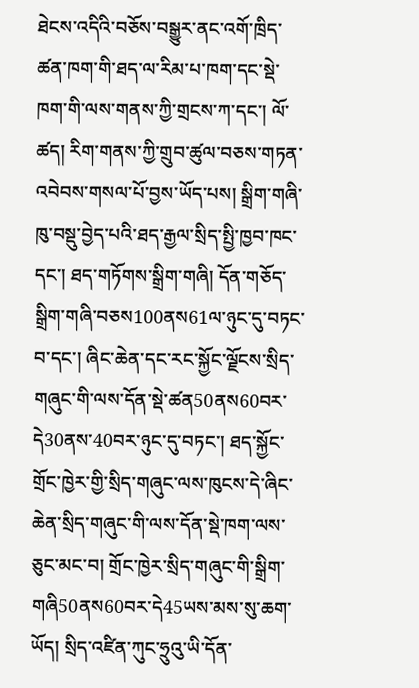ཐེངས་འདིའི་བཅོས་བསྒྱུར་ནང་འགོ་ཁྲིད་ཚན་ཁག་གི་ཐད་ལ་རིམ་པ་ཁག་དང་སྡེ་ཁག་གི་ལས་གནས་ཀྱི་གྲངས་ཀ་དང་། ལོ་ཚད། རིག་གནས་ཀྱི་གྲུབ་ཚུལ་བཅས་གཏན་འབེབས་གསལ་པོ་བྱས་ཡོད་པས། སྒྲིག་གཞི་ཁུ་བསྡུ་བྱེད་པའི་ཐད་རྒྱལ་སྲིད་སྤྱི་ཁྱབ་ཁང་དང་། ཐད་གཏོགས་སྒྲིག་གཞི། དོན་གཅོད་སྒྲིག་གཞི་བཅས100ནས61ལ་ཉུང་དུ་བཏང་བ་དང་། ཞིང་ཆེན་དང་རང་སྐྱོང་ལྗོངས་སྲིད་གཞུང་གི་ལས་དོན་སྡེ་ཚན50ནས60བར་དེ30ནས་40བར་ཉུང་དུ་བཏང་། ཐད་སྐྱོང་གྲོང་ཁྱེར་གྱི་སྲིད་གཞུང་ལས་ཁུངས་དེ་ཞིང་ཆེན་སྲིད་གཞུང་གི་ལས་དོན་སྡེ་ཁག་ལས་ཅུང་མང་བ། གྲོང་ཁྱེར་སྲིད་གཞུང་གི་སྒྲིག་གཞི50ནས60བར་དེ45ཡས་མས་སུ་ཆག་ཡོད། སྲིད་འཛིན་ཀུང་ཧྲུའུ་ཡི་དོན་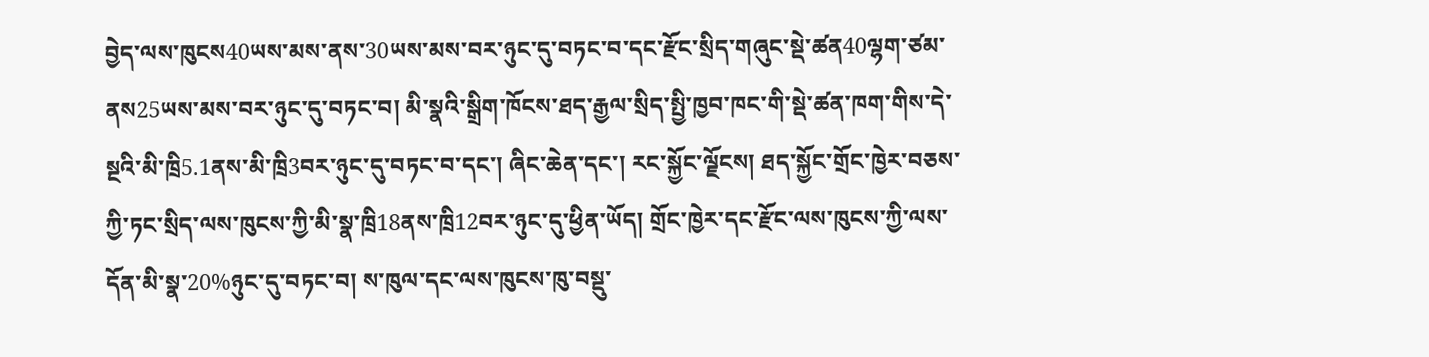བྱེད་ལས་ཁུངས40ཡས་མས་ནས་30ཡས་མས་བར་ཉུང་དུ་བཏང་བ་དང་རྫོང་སྲིད་གཞུང་སྡེ་ཚན40ལྷག་ཙམ་ནས25ཡས་མས་བར་ཉུང་དུ་བཏང་བ། མི་སྣའི་སྒྲིག་ཁོངས་ཐད་རྒྱལ་སྲིད་སྤྱི་ཁྱབ་ཁང་གི་སྡེ་ཚན་ཁག་གིས་དེ་སྔའི་མི་ཁྲི5.1ནས་མི་ཁྲི3བར་ཉུང་དུ་བཏང་བ་དང་། ཞིང་ཆེན་དང་། རང་སྐྱོང་ལྗོངས། ཐད་སྐྱོང་གྲོང་ཁྱེར་བཅས་ཀྱི་ཏང་སྲིད་ལས་ཁུངས་ཀྱི་མི་སྣ་ཁྲི18ནས་ཁྲི12བར་ཉུང་དུ་ཕྱིན་ཡོད། གྲོང་ཁྱེར་དང་རྫོང་ལས་ཁུངས་ཀྱི་ལས་དོན་མི་སྣ་20%ཉུང་དུ་བཏང་བ། ས་ཁུལ་དང་ལས་ཁུངས་ཁུ་བསྡུ་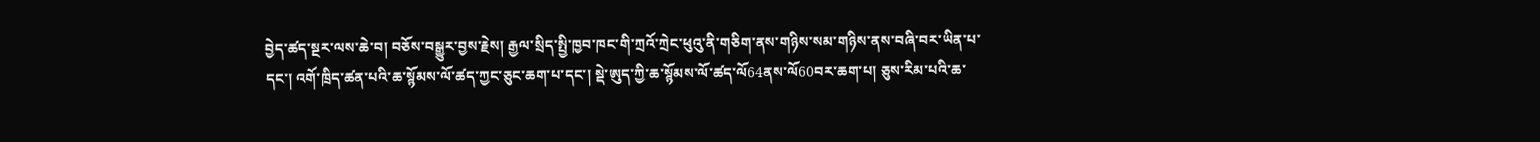བྱེད་ཚད་སྔར་ལས་ཆེ་བ། བཅོས་བསྒྱུར་བྱས་རྗེས། རྒྱལ་སྲིད་སྤྱི་ཁྱབ་ཁང་གི་ཀྲའོ་ཀྲེང་ཕུའུ་ནི་གཅིག་ནས་གཉིས་སམ་གཉིས་ནས་བཞི་བར་ཡིན་པ་དང་། འགོ་ཁྲིད་ཚན་པའི་ཆ་སྙོམས་ལོ་ཚད་ཀྱང་ཅུང་ཆག་པ་དང་། སྡེ་ཨུད་ཀྱི་ཆ་སྙོམས་ལོ་ཚད་ལོ64ནས་ལོ60བར་ཆག་པ། ཅུས་རིམ་པའི་ཆ་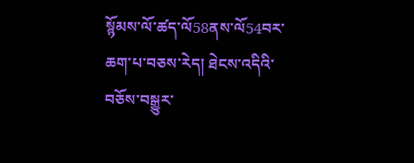སྙོམས་ལོ་ཚད་ལོ58ནས་ལོ54བར་ཆག་པ་བཅས་རེད། ཐེངས་འདིའི་བཅོས་བསྒྱུར་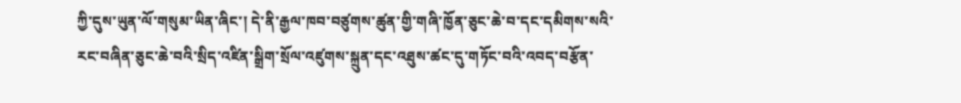ཀྱི་དུས་ཡུན་ལོ་གསུམ་ཡིན་ཞིང་། དེ་ནི་རྒྱལ་ཁབ་བཙུགས་ཚུན་གྱི་གཞི་ཁྱོན་ཅུང་ཆེ་བ་དང་དམིགས་སའི་རང་བཞིན་ཅུང་ཆེ་བའི་སྲིད་འཛིན་སྒྲིག་སྲོལ་འཛུགས་སྐྲུན་དང་འཐུས་ཚང་དུ་གཏོང་བའི་འབད་བརྩོན་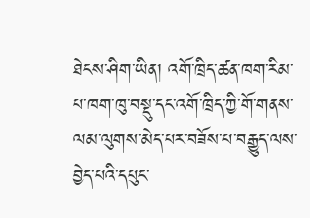ཐེངས་ཤིག་ཡིན། འགོ་ཁྲིད་ཚན་ཁག་རིམ་པ་ཁག་ཁུ་བསྡུ་དང་འགོ་ཁྲིད་ཀྱི་གོ་གནས་ལམ་ལུགས་མེད་པར་བཟོས་པ་བརྒྱུད་ལས་བྱེད་པའི་དཔུང་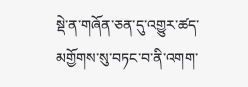སྡེ་ན་གཞོན་ཅན་དུ་འགྱུར་ཚད་མགྱོགས་སུ་བཏང་བ་ནི་འགག་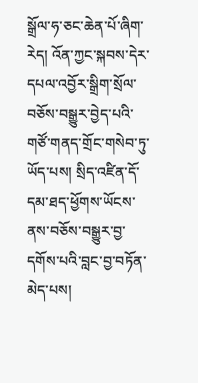སྒྲོལ་ཧ་ཅང་ཆེན་པོ་ཞིག་རེད། འོན་ཀྱང་སྐབས་དེར་དཔལ་འབྱོར་སྒྲིག་སྲོལ་བཅོས་བསྒྱུར་བྱེད་པའི་གཙོ་གནད་གྲོང་གསེབ་ཏུ་ཡོད་པས། སྲིད་འཛིན་དོ་དམ་ཐད་ཕྱོགས་ཡོངས་ནས་བཅོས་བསྒྱུར་བྱ་དགོས་པའི་བླང་བྱ་བཏོན་མེད་པས།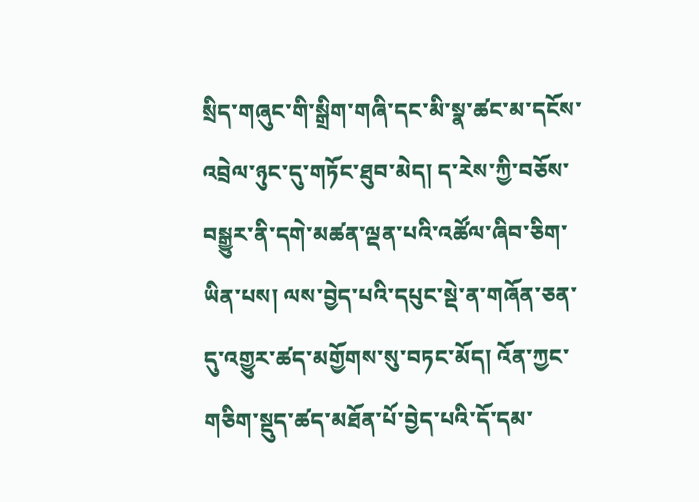སྲིད་གཞུང་གི་སྒྲིག་གཞི་དང་མི་སྣ་ཚང་མ་དངོས་འབྲེལ་ཉུང་དུ་གཏོང་ཐུབ་མེད། ད་རེས་ཀྱི་བཅོས་བསྒྱུར་ནི་དགེ་མཚན་ལྡན་པའི་འཚོལ་ཞིབ་ཅིག་ཡིན་པས། ལས་བྱེད་པའི་དཔུང་སྡེ་ན་གཞོན་ཅན་དུ་འགྱུར་ཚད་མགྱོགས་སུ་བཏང་མོད། འོན་ཀྱང་གཅིག་སྡུད་ཚད་མཐོན་པོ་བྱེད་པའི་དོ་དམ་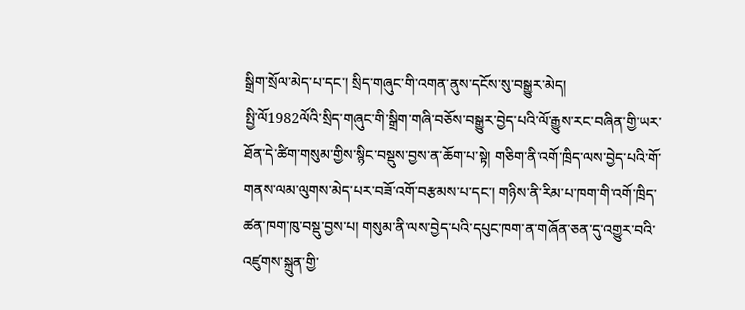སྒྲིག་སྲོལ་མེད་པ་དང་། སྲིད་གཞུང་གི་འགན་ནུས་དངོས་སུ་བསྒྱུར་མེད།
སྤྱི་ལོ1982ལོའི་སྲིད་གཞུང་གི་སྒྲིག་གཞི་བཅོས་བསྒྱུར་བྱེད་པའི་ལོ་རྒྱུས་རང་བཞིན་གྱི་ཡར་ཐོན་དེ་ཚིག་གསུམ་གྱིས་སྙིང་བསྡུས་བྱས་ན་ཆོག་པ་སྟེ། གཅིག་ནི་འགོ་ཁྲིད་ལས་བྱེད་པའི་གོ་གནས་ལམ་ལུགས་མེད་པར་བཟོ་འགོ་བརྩམས་པ་དང་། གཉིས་ནི་རིམ་པ་ཁག་གི་འགོ་ཁྲིད་ཚན་ཁག་ཁུ་བསྡུ་བྱས་པ། གསུམ་ནི་ལས་བྱེད་པའི་དཔུང་ཁག་ན་གཞོན་ཅན་དུ་འགྱུར་བའི་འཛུགས་སྐྲུན་གྱི་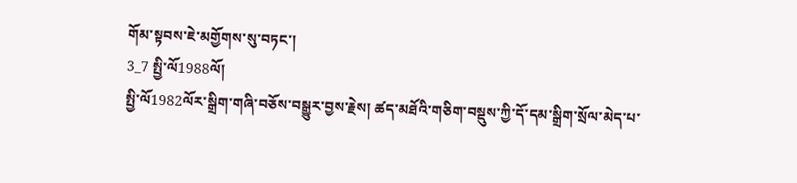གོམ་སྟབས་ཇེ་མགྱོགས་སུ་བཏང་།
3_7 སྤྱི་ལོ1988ལོ།
སྤྱི་ལོ1982ལོར་སྒྲིག་གཞི་བཅོས་བསྒྱུར་བྱས་རྗེས། ཚད་མཐོའི་གཅིག་བསྡུས་ཀྱི་དོ་དམ་སྒྲིག་སྲོལ་མེད་པ་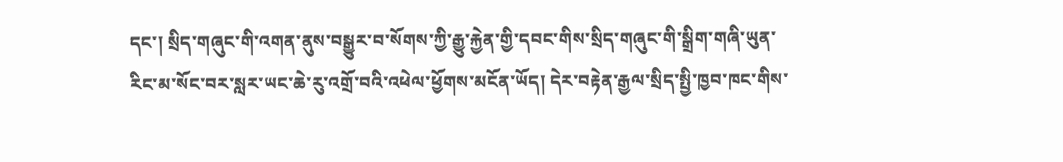དང་། སྲིད་གཞུང་གི་འགན་ནུས་བསྒྱུར་བ་སོགས་ཀྱི་རྒྱུ་རྐྱེན་གྱི་དབང་གིས་སྲིད་གཞུང་གི་སྒྲིག་གཞི་ཡུན་རིང་མ་སོང་བར་སླར་ཡང་ཆེ་རུ་འགྲོ་བའི་འཕེལ་ཕྱོགས་མངོན་ཡོད། དེར་བརྟེན་རྒྱལ་སྲིད་སྤྱི་ཁྱབ་ཁང་གིས་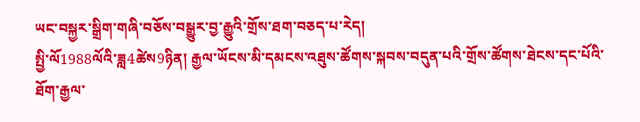ཡང་བསྐྱར་སྒྲིག་གཞི་བཅོས་བསྒྱུར་བྱ་རྒྱུའི་གྲོས་ཐག་བཅད་པ་རེད།
སྤྱི་ལོ1988ལོའི་ཟླ4ཚེས9ཉིན། རྒྱལ་ཡོངས་མི་དམངས་འཐུས་ཚོགས་སྐབས་བདུན་པའི་གྲོས་ཚོགས་ཐེངས་དང་པོའི་ཐོག་རྒྱལ་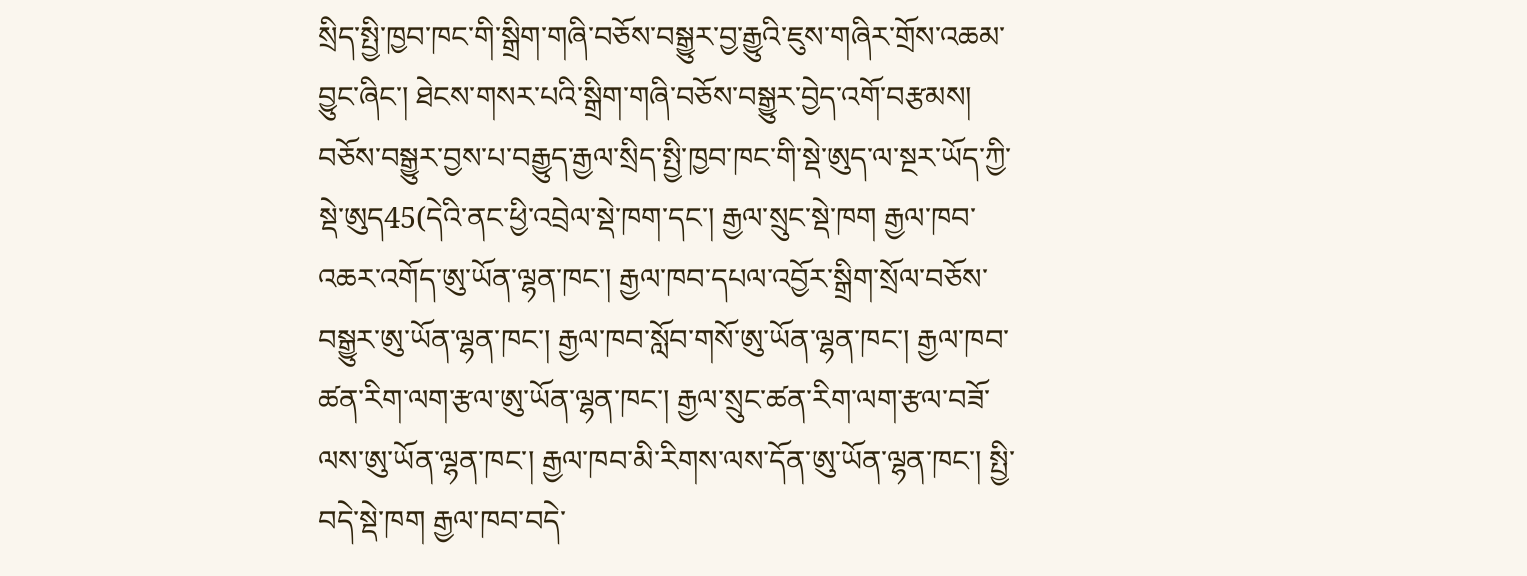སྲིད་སྤྱི་ཁྱབ་ཁང་གི་སྒྲིག་གཞི་བཅོས་བསྒྱུར་བྱ་རྒྱུའི་ཇུས་གཞིར་གྲོས་འཆམ་བྱུང་ཞིང་། ཐེངས་གསར་པའི་སྒྲིག་གཞི་བཅོས་བསྒྱུར་བྱེད་འགོ་བརྩམས། བཅོས་བསྒྱུར་བྱས་པ་བརྒྱུད་རྒྱལ་སྲིད་སྤྱི་ཁྱབ་ཁང་གི་སྡེ་ཨུད་ལ་སྔར་ཡོད་ཀྱི་སྡེ་ཨུད45(དེའི་ནང་ཕྱི་འབྲེལ་སྡེ་ཁག་དང་། རྒྱལ་སྲུང་སྡེ་ཁག རྒྱལ་ཁབ་འཆར་འགོད་ཨུ་ཡོན་ལྷན་ཁང་། རྒྱལ་ཁབ་དཔལ་འབྱོར་སྒྲིག་སྲོལ་བཅོས་བསྒྱུར་ཨུ་ཡོན་ལྷན་ཁང་། རྒྱལ་ཁབ་སློབ་གསོ་ཨུ་ཡོན་ལྷན་ཁང་། རྒྱལ་ཁབ་ཚན་རིག་ལག་རྩལ་ཨུ་ཡོན་ལྷན་ཁང་། རྒྱལ་སྲུང་ཚན་རིག་ལག་རྩལ་བཟོ་ལས་ཨུ་ཡོན་ལྷན་ཁང་། རྒྱལ་ཁབ་མི་རིགས་ལས་དོན་ཨུ་ཡོན་ལྷན་ཁང་། སྤྱི་བདེ་སྡེ་ཁག རྒྱལ་ཁབ་བདེ་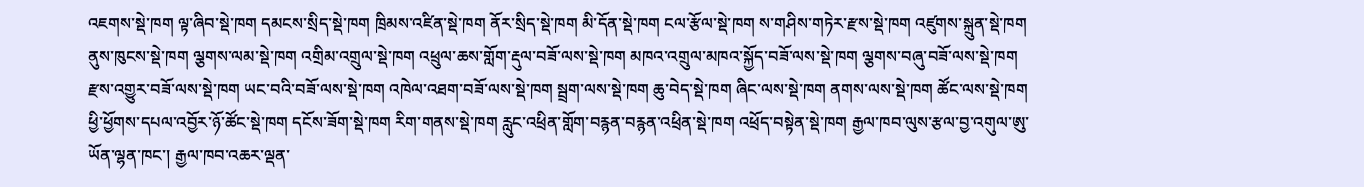འཇགས་སྡེ་ཁག ལྟ་ཞིབ་སྡེ་ཁག དམངས་སྲིད་སྡེ་ཁག ཁྲིམས་འཛིན་སྡེ་ཁག ནོར་སྲིད་སྡེ་ཁག མི་དོན་སྡེ་ཁག ངལ་རྩོལ་སྡེ་ཁག ས་གཤིས་གཏེར་རྫས་སྡེ་ཁག འཛུགས་སྐྲུན་སྡེ་ཁག ནུས་ཁུངས་སྡེ་ཁག ལྕགས་ལམ་སྡེ་ཁག འགྲིམ་འགྲུལ་སྡེ་ཁག འཕྲུལ་ཆས་གློག་རྡུལ་བཟོ་ལས་སྡེ་ཁག མཁའ་འགྲུལ་མཁའ་སྐྱོད་བཟོ་ལས་སྡེ་ཁག ལྕགས་བཞུ་བཟོ་ལས་སྡེ་ཁག རྫས་འགྱུར་བཟོ་ལས་སྡེ་ཁག ཡང་བའི་བཟོ་ལས་སྡེ་ཁག འཁེལ་འཐག་བཟོ་ལས་སྡེ་ཁག སྦྲག་ལས་སྡེ་ཁག ཆུ་བེད་སྡེ་ཁག ཞིང་ལས་སྡེ་ཁག ནགས་ལས་སྡེ་ཁག ཚོང་ལས་སྡེ་ཁག ཕྱི་ཕྱོགས་དཔལ་འབྱོར་ཉོ་ཚོང་སྡེ་ཁག དངོས་ཟོག་སྡེ་ཁག རིག་གནས་སྡེ་ཁག རླུང་འཕྲིན་གློག་བརྙན་བརྙན་འཕྲིན་སྡེ་ཁག འཕྲོད་བསྟེན་སྡེ་ཁག རྒྱལ་ཁབ་ལུས་རྩལ་བྱ་འགུལ་ཨུ་ཡོན་ལྷན་ཁང་། རྒྱལ་ཁབ་འཆར་ལྡན་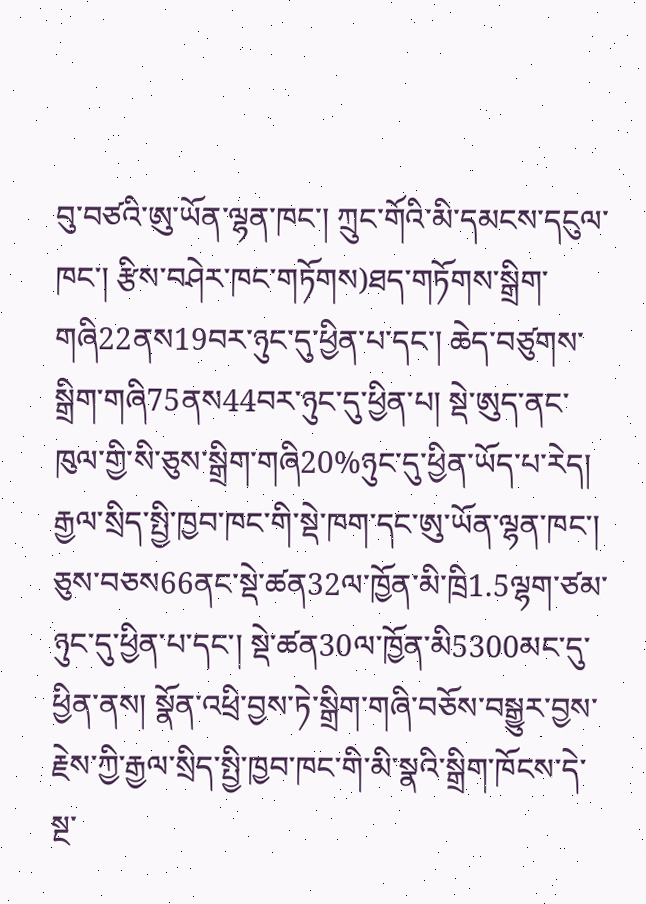བུ་བཙའི་ཨུ་ཡོན་ལྷན་ཁང་། ཀྲུང་གོའི་མི་དམངས་དངུལ་ཁང་། རྩིས་བཤེར་ཁང་གཏོགས)ཐད་གཏོགས་སྒྲིག་གཞི22ནས19བར་ཉུང་དུ་ཕྱིན་པ་དང་། ཆེད་བཙུགས་སྒྲིག་གཞི75ནས44བར་ཉུང་དུ་ཕྱིན་པ། སྡེ་ཨུད་ནང་ཁུལ་གྱི་སི་ཅུས་སྒྲིག་གཞི20%ཉུང་དུ་ཕྱིན་ཡོད་པ་རེད། རྒྱལ་སྲིད་སྤྱི་ཁྱབ་ཁང་གི་སྡེ་ཁག་དང་ཨུ་ཡོན་ལྷན་ཁང་། ཅུས་བཅས66ནང་སྡེ་ཚན32ལ་ཁྱོན་མི་ཁྲི1.5ལྷག་ཙམ་ཉུང་དུ་ཕྱིན་པ་དང་། སྡེ་ཚན30ལ་ཁྱོན་མི5300མང་དུ་ཕྱིན་ནས། སྣོན་འཕྲི་བྱས་ཏེ་སྒྲིག་གཞི་བཅོས་བསྒྱུར་བྱས་རྗེས་ཀྱི་རྒྱལ་སྲིད་སྤྱི་ཁྱབ་ཁང་གི་མི་སྣའི་སྒྲིག་ཁོངས་དེ་སྔ་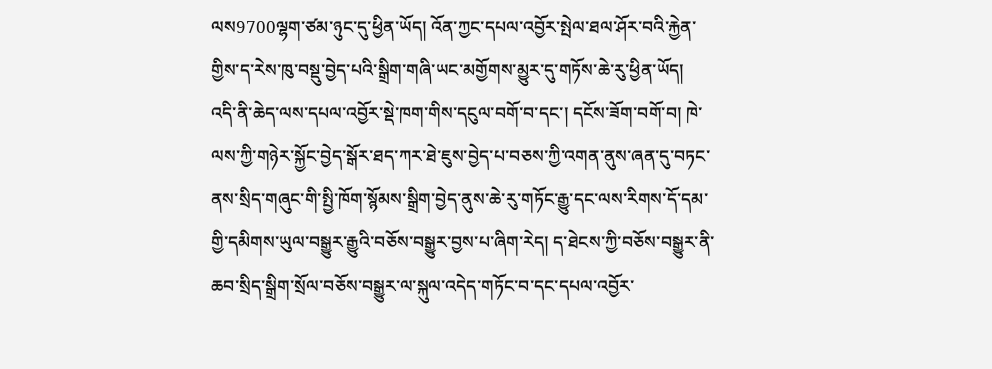ལས9700ལྷག་ཙམ་ཉུང་དུ་ཕྱིན་ཡོད། འོན་ཀྱང་དཔལ་འབྱོར་སྤེལ་ཐལ་ཤོར་བའི་རྐྱེན་གྱིས་ད་རེས་ཁུ་བསྡུ་བྱེད་པའི་སྒྲིག་གཞི་ཡང་མགྱོགས་མྱུར་དུ་གཏོས་ཆེ་རུ་ཕྱིན་ཡོད།
འདི་ནི་ཆེད་ལས་དཔལ་འབྱོར་སྡེ་ཁག་གིས་དངུལ་བགོ་བ་དང་། དངོས་ཟོག་བགོ་བ། ཁེ་ལས་ཀྱི་གཉེར་སྐྱོང་བྱེད་སྒོར་ཐད་ཀར་ཐེ་ཇུས་བྱེད་པ་བཅས་ཀྱི་འགན་ནུས་ཞན་དུ་བཏང་ནས་སྲིད་གཞུང་གི་སྤྱི་ཁོག་སྙོམས་སྒྲིག་བྱེད་ནུས་ཆེ་རུ་གཏོང་རྒྱུ་དང་ལས་རིགས་དོ་དམ་གྱི་དམིགས་ཡུལ་བསྒྱུར་རྒྱུའི་བཅོས་བསྒྱུར་བྱས་པ་ཞིག་རེད། ད་ཐེངས་ཀྱི་བཅོས་བསྒྱུར་ནི་ཆབ་སྲིད་སྒྲིག་སྲོལ་བཅོས་བསྒྱུར་ལ་སྐུལ་འདེད་གཏོང་བ་དང་དཔལ་འབྱོར་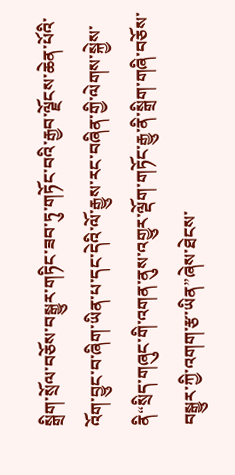སྒྲིག་སྲོལ་བཅོས་བསྒྱུར་གཏིང་ཟབ་ཏུ་གཏོང་བའི་རྒྱབ་ལྗོངས་ཆེན་པོའི་འོག་བྱུང་བ་ཞིག་ཡིན་པ་དང་དེའི་ལོ་རྒྱུས་རང་བཞིན་གྱི་ལེགས་སྐྱེས་ནི“སྲིད་གཞུང་གི་འགན་ནུས་འགྱུར་ལྡོག་གཏོང་རྒྱུ་ནི་སྒྲིག་གཞི་བཅོས་བསྒྱུར་ཀྱི་འགག་རྩ་ཡིན”ཞེས་ཐེངས་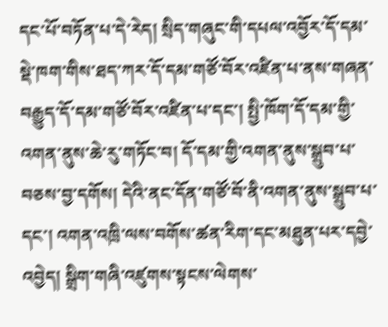དང་པོ་བཏོན་པ་དེ་རེད། སྲིད་གཞུང་གི་དཔལ་འབྱོར་དོ་དམ་སྡེ་ཁག་གིས་ཐད་ཀར་དོ་དམ་གཙོ་བོར་འཛིན་པ་ནས་གཞན་བརྒྱུད་དོ་དམ་གཙོ་བོར་འཛིན་པ་དང་། སྤྱི་ཁོག་དོ་དམ་གྱི་འགན་ནུས་ཆེ་རུ་གཏོང་བ། དོ་དམ་གྱི་འགན་ནུས་སྒྲུབ་པ་བཅས་བྱ་དགོས། དེའི་ནང་དོན་གཙོ་བོ་ནི་འགན་ནུས་སྒྲུབ་པ་དང་། འགན་འཁྲི་ལས་བགོས་ཚན་རིག་དང་མཐུན་པར་དབྱེ་འབྱེད། སྒྲིག་གཞི་འཛུགས་སྟངས་ལེགས་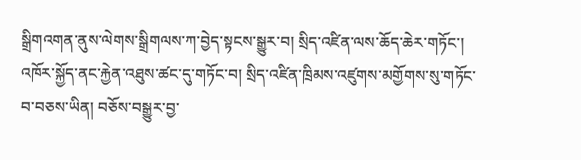སྒྲིགའགན་ནུས་ལེགས་སྒྲིགལས་ཀ་བྱེད་སྟངས་སྒྱུར་བ། སྲིད་འཛིན་ལས་ཆོད་ཆེར་གཏོང་། འཁོར་སྐྱོད་ནང་རྐྱེན་འཐུས་ཚང་དུ་གཏོང་བ། སྲིད་འཛིན་ཁྲིམས་འཛུགས་མགྱོགས་སུ་གཏོང་བ་བཅས་ཡིན། བཅོས་བསྒྱུར་བྱ་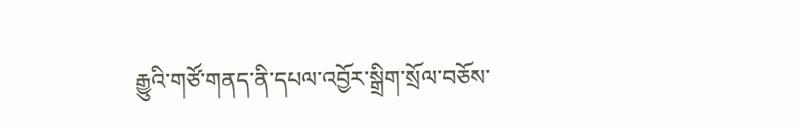རྒྱུའི་གཙོ་གནད་ནི་དཔལ་འབྱོར་སྒྲིག་སྲོལ་བཅོས་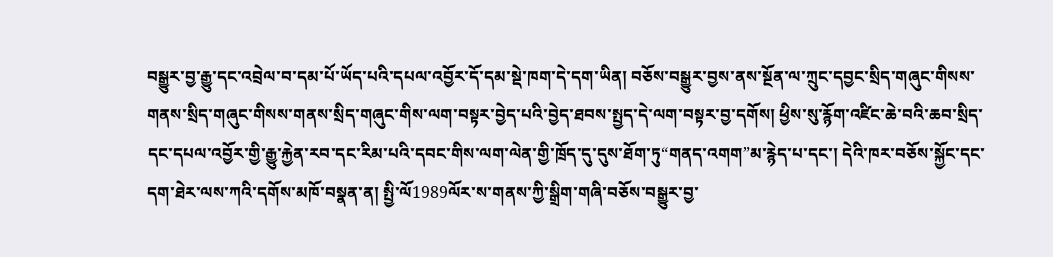བསྒྱུར་བྱ་རྒྱུ་དང་འབྲེལ་བ་དམ་པོ་ཡོད་པའི་དཔལ་འབྱོར་དོ་དམ་སྡེ་ཁག་དེ་དག་ཡིན། བཅོས་བསྒྱུར་བྱས་ནས་སྔོན་ལ་ཀྲུང་དབྱང་སྲིད་གཞུང་གིསས་གནས་སྲིད་གཞུང་གིསས་གནས་སྲིད་གཞུང་གིས་ལག་བསྟར་བྱེད་པའི་བྱེད་ཐབས་སྤྱད་དེ་ལག་བསྟར་བྱ་དགོས། ཕྱིས་སུ་རྙོག་འཛིང་ཆེ་བའི་ཆབ་སྲིད་དང་དཔལ་འབྱོར་གྱི་རྒྱུ་རྐྱེན་རབ་དང་རིམ་པའི་དབང་གིས་ལག་ལེན་གྱི་ཁྲོད་དུ་དུས་ཐོག་ཏུ“གནད་འགག”མ་རྙེད་པ་དང་། དེའི་ཁར་བཅོས་སྐྱོང་དང་དག་ཐེར་ལས་ཀའི་དགོས་མཁོ་བསྣན་ན། སྤྱི་ལོ1989ལོར་ས་གནས་ཀྱི་སྒྲིག་གཞི་བཅོས་བསྒྱུར་བྱ་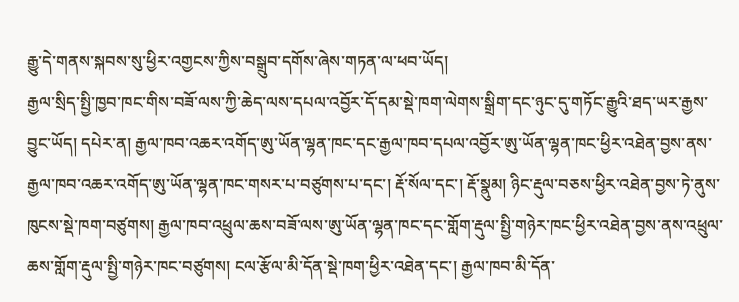རྒྱུ་དེ་གནས་སྐབས་སུ་ཕྱིར་འགྱངས་ཀྱིས་བསྒྲུབ་དགོས་ཞེས་གཏན་ལ་ཕབ་ཡོད།
རྒྱལ་སྲིད་སྤྱི་ཁྱབ་ཁང་གིས་བཟོ་ལས་ཀྱི་ཆེད་ལས་དཔལ་འབྱོར་དོ་དམ་སྡེ་ཁག་ལེགས་སྒྲིག་དང་ཉུང་དུ་གཏོང་རྒྱུའི་ཐད་ཡར་རྒྱས་བྱུང་ཡོད། དཔེར་ན། རྒྱལ་ཁབ་འཆར་འགོད་ཨུ་ཡོན་ལྷན་ཁང་དང་རྒྱལ་ཁབ་དཔལ་འབྱོར་ཨུ་ཡོན་ལྷན་ཁང་ཕྱིར་འཐེན་བྱས་ནས་རྒྱལ་ཁབ་འཆར་འགོད་ཨུ་ཡོན་ལྷན་ཁང་གསར་པ་བཙུགས་པ་དང་། རྡོ་སོལ་དང་། རྡོ་སྣུམ། ཉིང་རྡུལ་བཅས་ཕྱིར་འཐེན་བྱས་ཏེ་ནུས་ཁུངས་སྡེ་ཁག་བཙུགས། རྒྱལ་ཁབ་འཕྲུལ་ཆས་བཟོ་ལས་ཨུ་ཡོན་ལྷན་ཁང་དང་གློག་རྡུལ་སྤྱི་གཉེར་ཁང་ཕྱིར་འཐེན་བྱས་ནས་འཕྲུལ་ཆས་གློག་རྡུལ་སྤྱི་གཉེར་ཁང་བཙུགས། ངལ་རྩོལ་མི་དོན་སྡེ་ཁག་ཕྱིར་འཐེན་དང་། རྒྱལ་ཁབ་མི་དོན་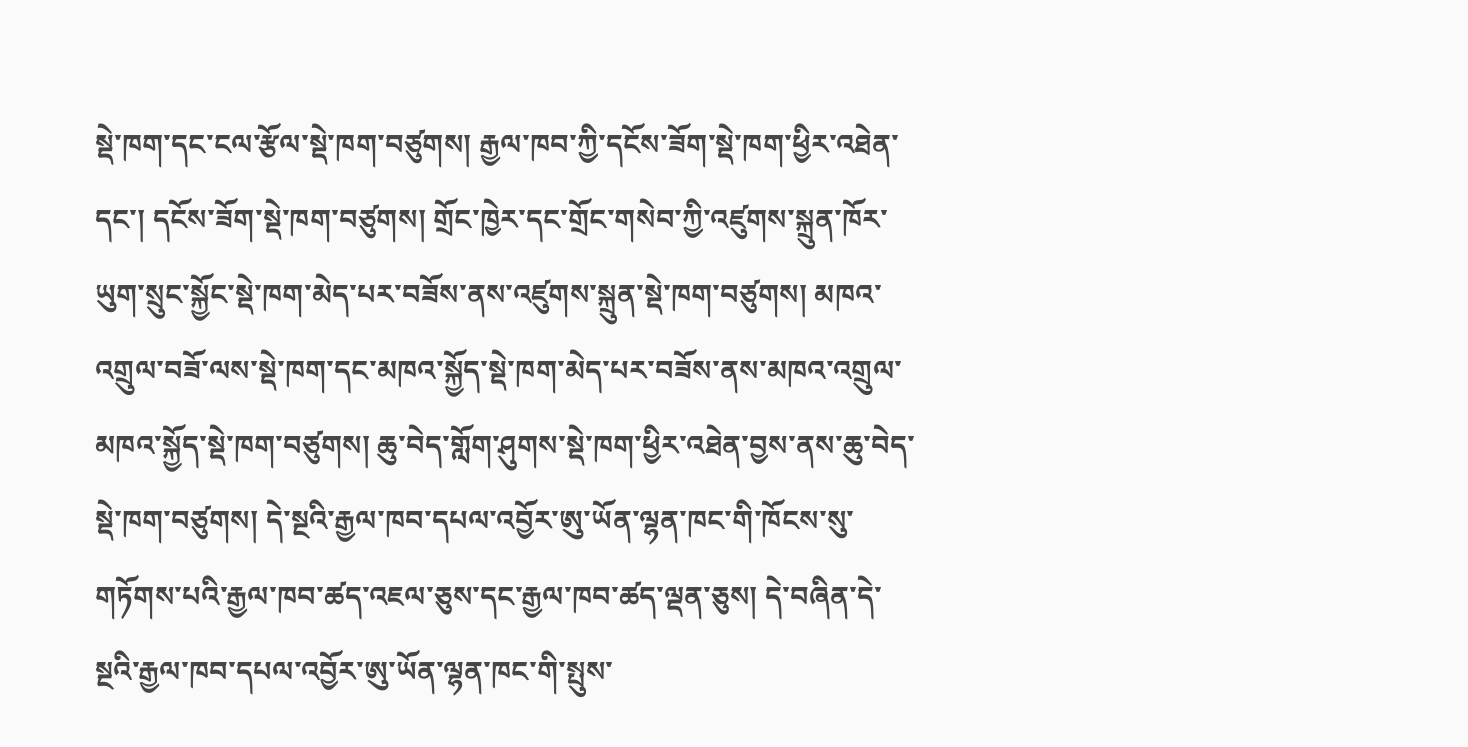སྡེ་ཁག་དང་ངལ་རྩོལ་སྡེ་ཁག་བཙུགས། རྒྱལ་ཁབ་ཀྱི་དངོས་ཟོག་སྡེ་ཁག་ཕྱིར་འཐེན་དང་། དངོས་ཟོག་སྡེ་ཁག་བཙུགས། གྲོང་ཁྱེར་དང་གྲོང་གསེབ་ཀྱི་འཛུགས་སྐྲུན་ཁོར་ཡུག་སྲུང་སྐྱོང་སྡེ་ཁག་མེད་པར་བཟོས་ནས་འཛུགས་སྐྲུན་སྡེ་ཁག་བཙུགས། མཁའ་འགྲུལ་བཟོ་ལས་སྡེ་ཁག་དང་མཁའ་སྐྱོད་སྡེ་ཁག་མེད་པར་བཟོས་ནས་མཁའ་འགྲུལ་མཁའ་སྐྱོད་སྡེ་ཁག་བཙུགས། ཆུ་བེད་གློག་ཤུགས་སྡེ་ཁག་ཕྱིར་འཐེན་བྱས་ནས་ཆུ་བེད་སྡེ་ཁག་བཙུགས། དེ་སྔའི་རྒྱལ་ཁབ་དཔལ་འབྱོར་ཨུ་ཡོན་ལྷན་ཁང་གི་ཁོངས་སུ་གཏོགས་པའི་རྒྱལ་ཁབ་ཚད་འཇལ་ཅུས་དང་རྒྱལ་ཁབ་ཚད་ལྡན་ཅུས། དེ་བཞིན་དེ་སྔའི་རྒྱལ་ཁབ་དཔལ་འབྱོར་ཨུ་ཡོན་ལྷན་ཁང་གི་སྤུས་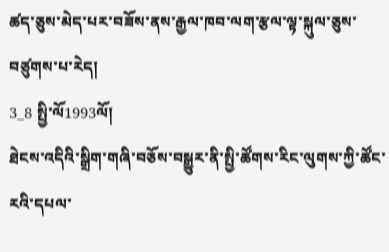ཚད་ཅུས་མེད་པར་བཟོས་ནས་རྒྱལ་ཁབ་ལག་རྩལ་ལྟ་སྐུལ་ཅུས་བཙུགས་པ་རེད།
3_8 སྤྱི་ལོ1993ལོ།
ཐེངས་འདིའི་སྒྲིག་གཞི་བཅོས་བསྒྱུར་ནི་སྤྱི་ཚོགས་རིང་ལུགས་ཀྱི་ཚོང་རའི་དཔལ་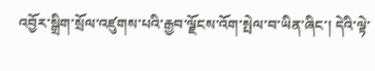འབྱོར་སྒྲིག་སྲོལ་འཛུགས་པའི་རྒྱབ་ལྗོངས་འོག་སྤེལ་བ་ཡིན་ཞིང་། དེའི་ལྟེ་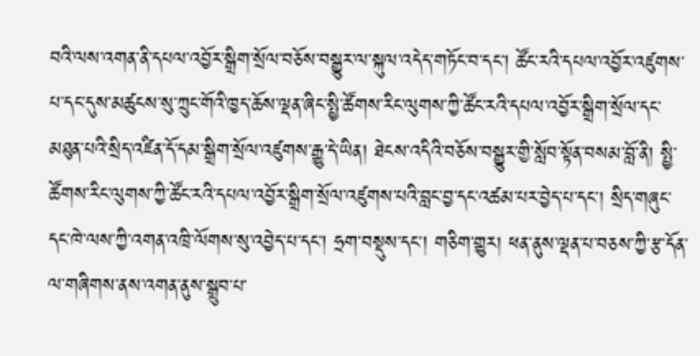བའི་ལས་འགན་ནི་དཔལ་འབྱོར་སྒྲིག་སྲོལ་བཅོས་བསྒྱུར་ལ་སྐུལ་འདེད་གཏོང་བ་དང་། ཚོང་རའི་དཔལ་འབྱོར་འཛུགས་པ་དང་དུས་མཚུངས་སུ་ཀྲུང་གོའི་ཁྱད་ཆོས་ལྡན་ཞིང་སྤྱི་ཚོགས་རིང་ལུགས་ཀྱི་ཚོང་རའི་དཔལ་འབྱོར་སྒྲིག་སྲོལ་དང་མཐུན་པའི་སྲིད་འཛིན་དོ་དམ་སྒྲིག་སྲོལ་འཛུགས་རྒྱུ་དེ་ཡིན། ཐེངས་འདིའི་བཅོས་བསྒྱུར་གྱི་སློབ་སྟོན་བསམ་བློ་ནི། སྤྱི་ཚོགས་རིང་ལུགས་ཀྱི་ཚོང་རའི་དཔལ་འབྱོར་སྒྲིག་སྲོལ་འཛུགས་པའི་བླང་བྱ་དང་འཚམ་པར་བྱེད་པ་དང་། སྲིད་གཞུང་དང་ཁེ་ལས་ཀྱི་འགན་འཁྲི་ལོགས་སུ་འབྱེད་པ་དང་། ཧྲག་བསྡུས་དང་། གཅིག་གྱུར། ཕན་ནུས་ལྡན་པ་བཅས་ཀྱི་རྩ་དོན་ལ་གཞིགས་ནས་འགན་ནུས་སྒྲུབ་པ་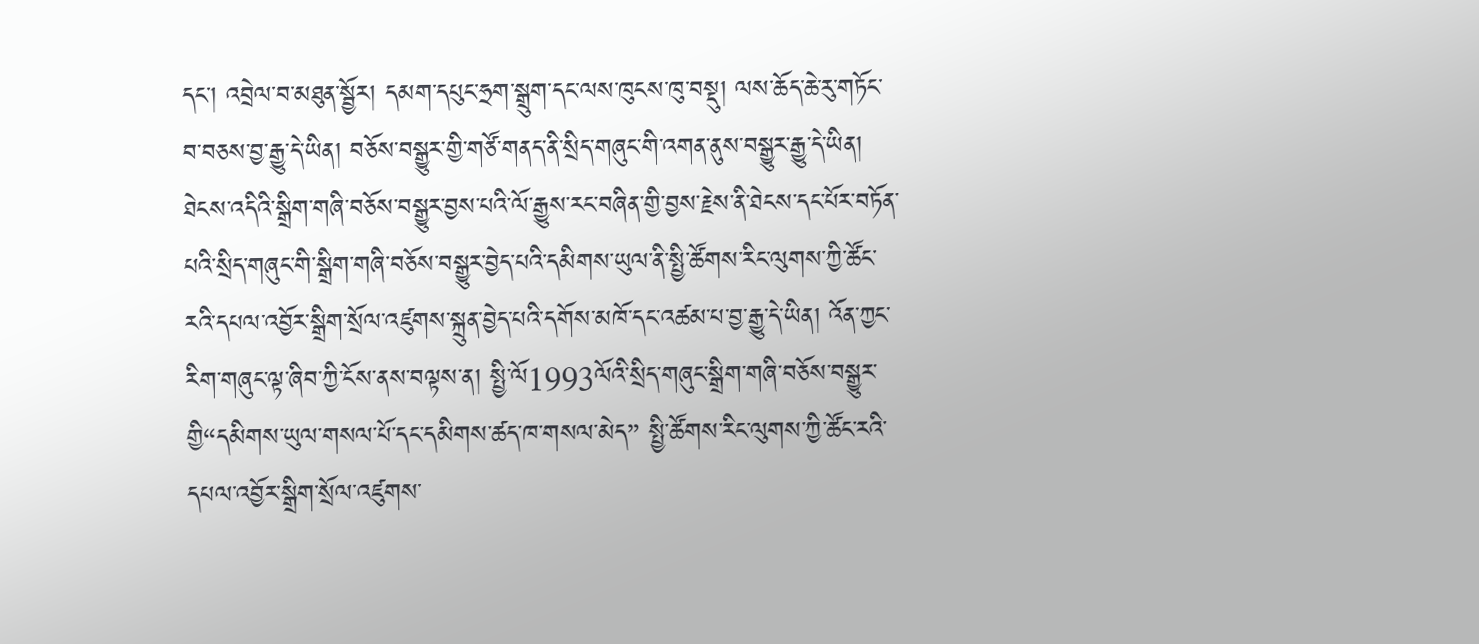དང་། འབྲེལ་བ་མཐུན་སྦྱོར། དམག་དཔུང་ཧྲག་སྒྲུག་དང་ལས་ཁུངས་ཁུ་བསྡུ། ལས་ཆོད་ཆེ་རུ་གཏོང་བ་བཅས་བྱ་རྒྱུ་དེ་ཡིན། བཅོས་བསྒྱུར་གྱི་གཙོ་གནད་ནི་སྲིད་གཞུང་གི་འགན་ནུས་བསྒྱུར་རྒྱུ་དེ་ཡིན།
ཐེངས་འདིའི་སྒྲིག་གཞི་བཅོས་བསྒྱུར་བྱས་པའི་ལོ་རྒྱུས་རང་བཞིན་གྱི་བྱས་རྗེས་ནི་ཐེངས་དང་པོར་བཏོན་པའི་སྲིད་གཞུང་གི་སྒྲིག་གཞི་བཅོས་བསྒྱུར་བྱེད་པའི་དམིགས་ཡུལ་ནི་སྤྱི་ཚོགས་རིང་ལུགས་ཀྱི་ཚོང་རའི་དཔལ་འབྱོར་སྒྲིག་སྲོལ་འཛུགས་སྐྲུན་བྱེད་པའི་དགོས་མཁོ་དང་འཚམ་པ་བྱ་རྒྱུ་དེ་ཡིན། འོན་ཀྱང་རིག་གཞུང་ལྟ་ཞིབ་ཀྱི་ངོས་ནས་བལྟས་ན། སྤྱི་ལོ1993ལོའི་སྲིད་གཞུང་སྒྲིག་གཞི་བཅོས་བསྒྱུར་གྱི“དམིགས་ཡུལ་གསལ་པོ་དང་དམིགས་ཚད་ཁ་གསལ་མེད” སྤྱི་ཚོགས་རིང་ལུགས་ཀྱི་ཚོང་རའི་དཔལ་འབྱོར་སྒྲིག་སྲོལ་འཛུགས་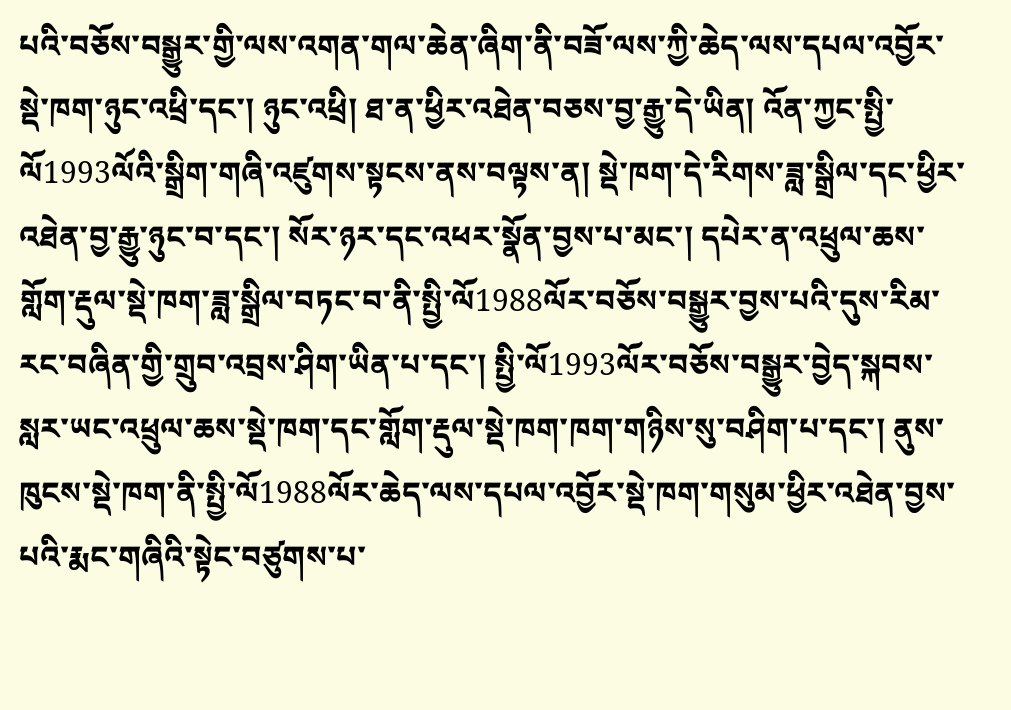པའི་བཅོས་བསྒྱུར་གྱི་ལས་འགན་གལ་ཆེན་ཞིག་ནི་བཟོ་ལས་ཀྱི་ཆེད་ལས་དཔལ་འབྱོར་སྡེ་ཁག་ཉུང་འཕྲི་དང་། ཉུང་འཕྲི། ཐ་ན་ཕྱིར་འཐེན་བཅས་བྱ་རྒྱུ་དེ་ཡིན། འོན་ཀྱང་སྤྱི་ལོ1993ལོའི་སྒྲིག་གཞི་འཛུགས་སྟངས་ནས་བལྟས་ན། སྡེ་ཁག་དེ་རིགས་ཟླ་སྒྲིལ་དང་ཕྱིར་འཐེན་བྱ་རྒྱུ་ཉུང་བ་དང་། སོར་ཉར་དང་འཕར་སྣོན་བྱས་པ་མང་། དཔེར་ན་འཕྲུལ་ཆས་གློག་རྡུལ་སྡེ་ཁག་ཟླ་སྒྲིལ་བཏང་བ་ནི་སྤྱི་ལོ1988ལོར་བཅོས་བསྒྱུར་བྱས་པའི་དུས་རིམ་རང་བཞིན་གྱི་གྲུབ་འབྲས་ཤིག་ཡིན་པ་དང་། སྤྱི་ལོ1993ལོར་བཅོས་བསྒྱུར་བྱེད་སྐབས་སླར་ཡང་འཕྲུལ་ཆས་སྡེ་ཁག་དང་གློག་རྡུལ་སྡེ་ཁག་ཁག་གཉིས་སུ་བཤིག་པ་དང་། ནུས་ཁུངས་སྡེ་ཁག་ནི་སྤྱི་ལོ1988ལོར་ཆེད་ལས་དཔལ་འབྱོར་སྡེ་ཁག་གསུམ་ཕྱིར་འཐེན་བྱས་པའི་རྨང་གཞིའི་སྟེང་བཙུགས་པ་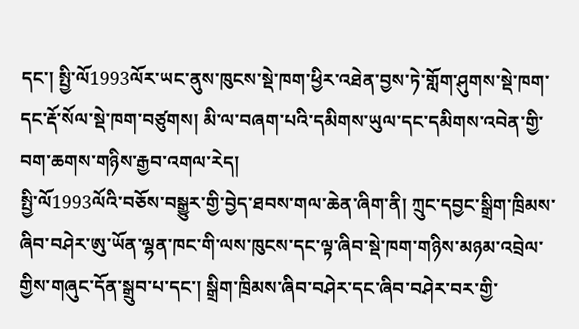དང་། སྤྱི་ལོ1993ལོར་ཡང་ནུས་ཁུངས་སྡེ་ཁག་ཕྱིར་འཐེན་བྱས་ཏེ་གློག་ཤུགས་སྡེ་ཁག་དང་རྡོ་སོལ་སྡེ་ཁག་བཙུགས། མི་ལ་བཞག་པའི་དམིགས་ཡུལ་དང་དམིགས་འབེན་གྱི་བག་ཆགས་གཉིས་རྒྱབ་འགལ་རེད།
སྤྱི་ལོ1993ལོའི་བཅོས་བསྒྱུར་གྱི་བྱེད་ཐབས་གལ་ཆེན་ཞིག་ནི། ཀྲུང་དབྱང་སྒྲིག་ཁྲིམས་ཞིབ་བཤེར་ཨུ་ཡོན་ལྷན་ཁང་གི་ལས་ཁུངས་དང་ལྟ་ཞིབ་སྡེ་ཁག་གཉིས་མཉམ་འབྲེལ་གྱིས་གཞུང་དོན་སྒྲུབ་པ་དང་། སྒྲིག་ཁྲིམས་ཞིབ་བཤེར་དང་ཞིབ་བཤེར་བར་གྱི་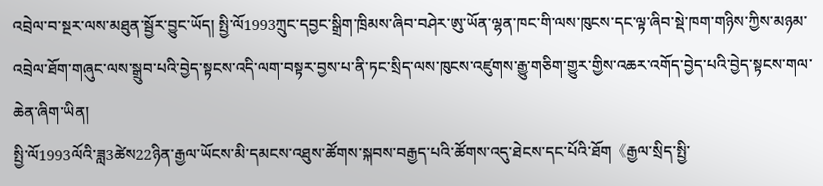འབྲེལ་བ་སྔར་ལས་མཐུན་སྦྱོར་བྱུང་ཡོད། སྤྱི་ལོ1993ཀྲུང་དབྱང་སྒྲིག་ཁྲིམས་ཞིབ་བཤེར་ཨུ་ཡོན་ལྷན་ཁང་གི་ལས་ཁུངས་དང་ལྟ་ཞིབ་སྡེ་ཁག་གཉིས་ཀྱིས་མཉམ་འབྲེལ་ཐོག་གཞུང་ལས་སྒྲུབ་པའི་བྱེད་སྟངས་འདི་ལག་བསྟར་བྱས་པ་ནི་ཏང་སྲིད་ལས་ཁུངས་འཛུགས་རྒྱུ་གཅིག་གྱུར་གྱིས་འཆར་འགོད་བྱེད་པའི་བྱེད་སྟངས་གལ་ཆེན་ཞིག་ཡིན།
སྤྱི་ལོ1993ལོའི་ཟླ3ཚེས22ཉིན་རྒྱལ་ཡོངས་མི་དམངས་འཐུས་ཚོགས་སྐབས་བརྒྱད་པའི་ཚོགས་འདུ་ཐེངས་དང་པོའི་ཐོག《རྒྱལ་སྲིད་སྤྱི་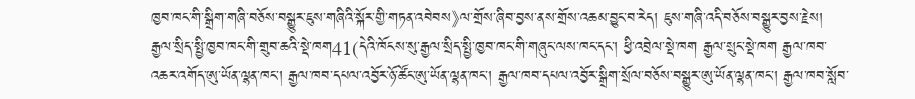ཁྱབ་ཁང་གི་སྒྲིག་གཞི་བཅོས་བསྒྱུར་ཇུས་གཞིའི་སྐོར་གྱི་གཏན་འབེབས》ལ་གྲོས་ཞིབ་བྱས་ནས་གྲོས་འཆམ་བྱུང་བ་རེད། ཇུས་གཞི་འདི་བཅོས་བསྒྱུར་བྱས་རྗེས། རྒྱལ་སྲིད་སྤྱི་ཁྱབ་ཁང་གི་གྲུབ་ཆའི་སྡེ་ཁག41(དེའི་ཁོངས་སུ་རྒྱལ་སྲིད་སྤྱི་ཁྱབ་ཁང་གི་གཞུང་ལས་ཁང་དང་། ཕྱི་འབྲེལ་སྡེ་ཁག རྒྱལ་སྲུང་སྡེ་ཁག རྒྱལ་ཁབ་འཆར་འགོད་ཨུ་ཡོན་ལྷན་ཁང་། རྒྱལ་ཁབ་དཔལ་འབྱོར་ཉོ་ཚོང་ཨུ་ཡོན་ལྷན་ཁང་། རྒྱལ་ཁབ་དཔལ་འབྱོར་སྒྲིག་སྲོལ་བཅོས་བསྒྱུར་ཨུ་ཡོན་ལྷན་ཁང་། རྒྱལ་ཁབ་སློབ་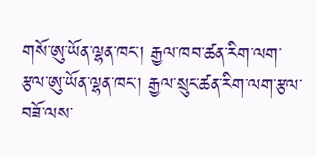གསོ་ཨུ་ཡོན་ལྷན་ཁང་། རྒྱལ་ཁབ་ཚན་རིག་ལག་རྩལ་ཨུ་ཡོན་ལྷན་ཁང་། རྒྱལ་སྲུང་ཚན་རིག་ལག་རྩལ་བཟོ་ལས་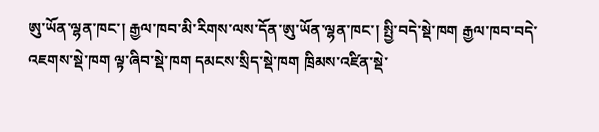ཨུ་ཡོན་ལྷན་ཁང་། རྒྱལ་ཁབ་མི་རིགས་ལས་དོན་ཨུ་ཡོན་ལྷན་ཁང་། སྤྱི་བདེ་སྡེ་ཁག རྒྱལ་ཁབ་བདེ་འཇགས་སྡེ་ཁག ལྟ་ཞིབ་སྡེ་ཁག དམངས་སྲིད་སྡེ་ཁག ཁྲིམས་འཛིན་སྡེ་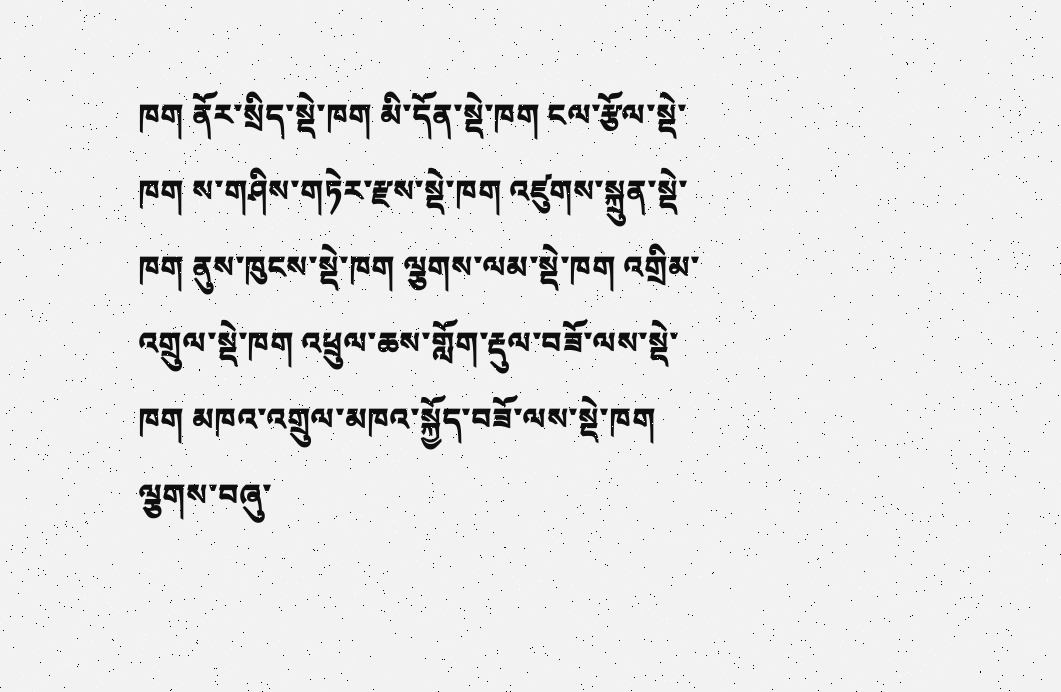ཁག ནོར་སྲིད་སྡེ་ཁག མི་དོན་སྡེ་ཁག ངལ་རྩོལ་སྡེ་ཁག ས་གཤིས་གཏེར་རྫས་སྡེ་ཁག འཛུགས་སྐྲུན་སྡེ་ཁག ནུས་ཁུངས་སྡེ་ཁག ལྕགས་ལམ་སྡེ་ཁག འགྲིམ་འགྲུལ་སྡེ་ཁག འཕྲུལ་ཆས་གློག་རྡུལ་བཟོ་ལས་སྡེ་ཁག མཁའ་འགྲུལ་མཁའ་སྐྱོད་བཟོ་ལས་སྡེ་ཁག ལྕགས་བཞུ་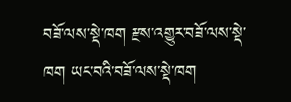བཟོ་ལས་སྡེ་ཁག རྫས་འགྱུར་བཟོ་ལས་སྡེ་ཁག ཡང་བའི་བཟོ་ལས་སྡེ་ཁག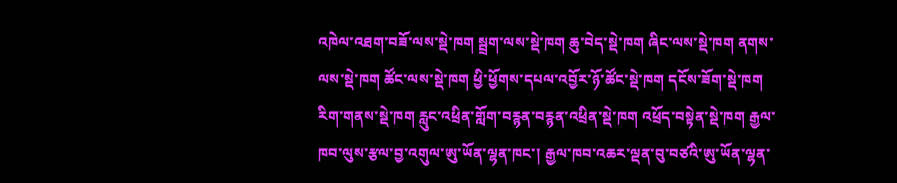འཁེལ་འཐག་བཟོ་ལས་སྡེ་ཁག སྦྲག་ལས་སྡེ་ཁག ཆུ་བེད་སྡེ་ཁག ཞིང་ལས་སྡེ་ཁག ནགས་ལས་སྡེ་ཁག ཚོང་ལས་སྡེ་ཁག ཕྱི་ཕྱོགས་དཔལ་འབྱོར་ཉོ་ཚོང་སྡེ་ཁག དངོས་ཟོག་སྡེ་ཁག རིག་གནས་སྡེ་ཁག རླུང་འཕྲིན་གློག་བརྙན་བརྙན་འཕྲིན་སྡེ་ཁག འཕྲོད་བསྟེན་སྡེ་ཁག རྒྱལ་ཁབ་ལུས་རྩལ་བྱ་འགུལ་ཨུ་ཡོན་ལྷན་ཁང་། རྒྱལ་ཁབ་འཆར་ལྡན་བུ་བཙའི་ཨུ་ཡོན་ལྷན་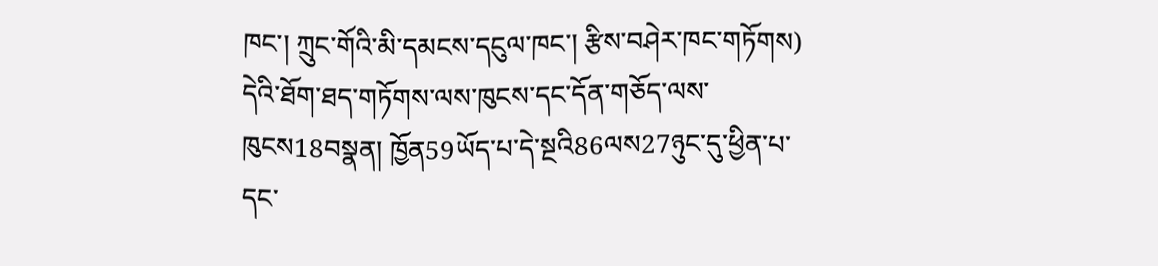ཁང་། ཀྲུང་གོའི་མི་དམངས་དངུལ་ཁང་། རྩིས་བཤེར་ཁང་གཏོགས) དེའི་ཐོག་ཐད་གཏོགས་ལས་ཁུངས་དང་དོན་གཅོད་ལས་ཁུངས18བསྣན། ཁྱོན59ཡོད་པ་དེ་སྔའི86ལས27ཉུང་དུ་ཕྱིན་པ་དང་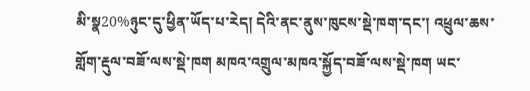མི་སྣ20%ཉུང་དུ་ཕྱིན་ཡོད་པ་རེད། དེའི་ནང་ནུས་ཁུངས་སྡེ་ཁག་དང་། འཕྲུལ་ཆས་གློག་རྡུལ་བཟོ་ལས་སྡེ་ཁག མཁའ་འགྲུལ་མཁའ་སྐྱོད་བཟོ་ལས་སྡེ་ཁག ཡང་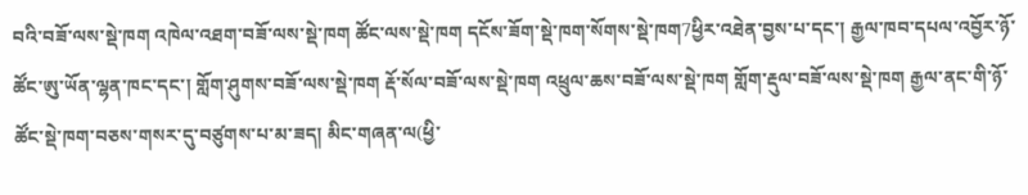བའི་བཟོ་ལས་སྡེ་ཁག འཁེལ་འཐག་བཟོ་ལས་སྡེ་ཁག ཚོང་ལས་སྡེ་ཁག དངོས་ཟོག་སྡེ་ཁག་སོགས་སྡེ་ཁག7ཕྱིར་འཐེན་བྱས་པ་དང་། རྒྱལ་ཁབ་དཔལ་འབྱོར་ཉོ་ཚོང་ཨུ་ཡོན་ལྷན་ཁང་དང་། གློག་ཤུགས་བཟོ་ལས་སྡེ་ཁག རྡོ་སོལ་བཟོ་ལས་སྡེ་ཁག འཕྲུལ་ཆས་བཟོ་ལས་སྡེ་ཁག གློག་རྡུལ་བཟོ་ལས་སྡེ་ཁག རྒྱལ་ནང་གི་ཉོ་ཚོང་སྡེ་ཁག་བཅས་གསར་དུ་བཙུགས་པ་མ་ཟད། མིང་གཞན་ལ(ཕྱི་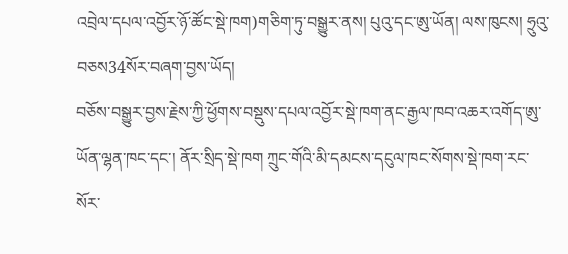འབྲེལ་དཔལ་འབྱོར་ཉོ་ཚོང་སྡེ་ཁག)གཅིག་ཏུ་བསྒྱུར་ནས། པུའུ་དང་ཨུ་ཡོན། ལས་ཁུངས། ཧྲུའུ་བཅས34སོར་བཞག་བྱས་ཡོད།
བཅོས་བསྒྱུར་བྱས་རྗེས་ཀྱི་ཕྱོགས་བསྡུས་དཔལ་འབྱོར་སྡེ་ཁག་ནང་རྒྱལ་ཁབ་འཆར་འགོད་ཨུ་ཡོན་ལྷན་ཁང་དང་། ནོར་སྲིད་སྡེ་ཁག ཀྲུང་གོའི་མི་དམངས་དངུལ་ཁང་སོགས་སྡེ་ཁག་རང་སོར་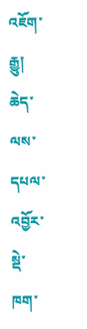འཇོག་རྒྱུ། ཆེད་ལས་དཔལ་འབྱོར་སྡེ་ཁག་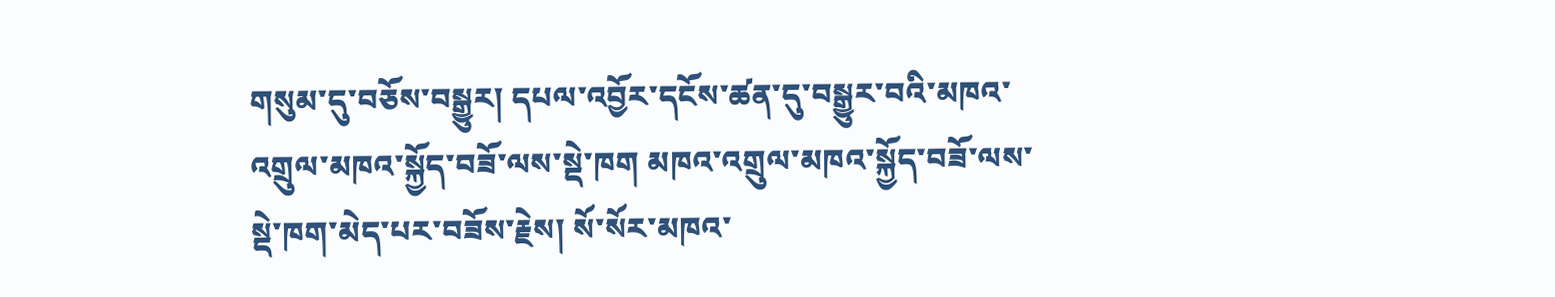གསུམ་དུ་བཅོས་བསྒྱུར། དཔལ་འབྱོར་དངོས་ཚན་དུ་བསྒྱུར་བའི་མཁའ་འགྲུལ་མཁའ་སྐྱོད་བཟོ་ལས་སྡེ་ཁག མཁའ་འགྲུལ་མཁའ་སྐྱོད་བཟོ་ལས་སྡེ་ཁག་མེད་པར་བཟོས་རྗེས། སོ་སོར་མཁའ་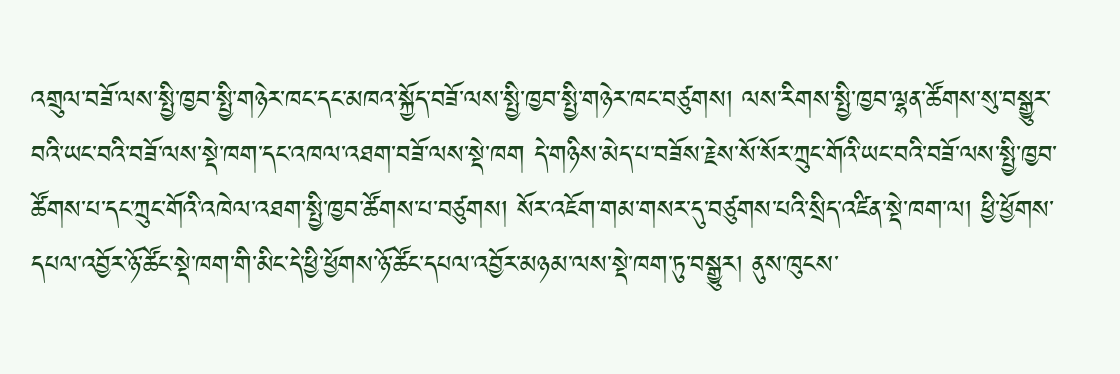འགྲུལ་བཟོ་ལས་སྤྱི་ཁྱབ་སྤྱི་གཉེར་ཁང་དང་མཁའ་སྐྱོད་བཟོ་ལས་སྤྱི་ཁྱབ་སྤྱི་གཉེར་ཁང་བཙུགས། ལས་རིགས་སྤྱི་ཁྱབ་ལྷན་ཚོགས་སུ་བསྒྱུར་བའི་ཡང་བའི་བཟོ་ལས་སྡེ་ཁག་དང་འཁལ་འཐག་བཟོ་ལས་སྡེ་ཁག དེ་གཉིས་མེད་པ་བཟོས་རྗེས་སོ་སོར་ཀྲུང་གོའི་ཡང་བའི་བཟོ་ལས་སྤྱི་ཁྱབ་ཚོགས་པ་དང་ཀྲུང་གོའི་འཁེལ་འཐག་སྤྱི་ཁྱབ་ཚོགས་པ་བཙུགས། སོར་འཇོག་གམ་གསར་དུ་བཙུགས་པའི་སྲིད་འཛིན་སྡེ་ཁག་ལ། ཕྱི་ཕྱོགས་དཔལ་འབྱོར་ཉོ་ཚོང་སྡེ་ཁག་གི་མིང་དེ་ཕྱི་ཕྱོགས་ཉོ་ཚོང་དཔལ་འབྱོར་མཉམ་ལས་སྡེ་ཁག་ཏུ་བསྒྱུར། ནུས་ཁུངས་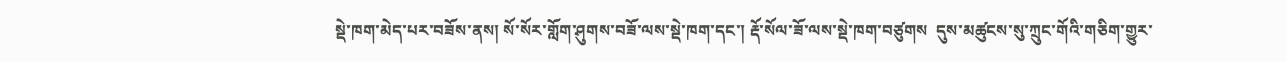སྡེ་ཁག་མེད་པར་བཟོས་ནས། སོ་སོར་གློག་ཤུགས་བཟོ་ལས་སྡེ་ཁག་དང་། རྡོ་སོལ་ཟོ་ལས་སྡེ་ཁག་བཙུགས  དུས་མཚུངས་སུ་ཀྲུང་གོའི་གཅིག་གྱུར་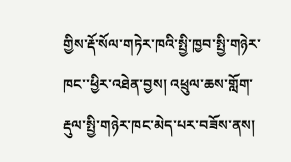གྱིས་རྡོ་སོལ་གཏེར་ཁའི་སྤྱི་ཁྱབ་སྤྱི་གཉེར་ཁང་་ཕྱིར་འཐེན་བྱས། འཕྲུལ་ཆས་གློག་རྡུལ་སྤྱི་གཉེར་ཁང་མེད་པར་བཟོས་ནས།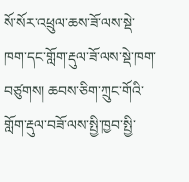སོ་སོར་འཕྲུལ་ཆས་ཟོ་ལས་སྡེ་ཁག་དང་གློག་རྡུལ་ཟོ་ལས་སྡེ་ཁག་བཙུགས། ཆབས་ཅིག་ཀྲུང་གོའི་གློག་རྡུལ་བཟོ་ལས་སྤྱི་ཁྱབ་སྤྱི་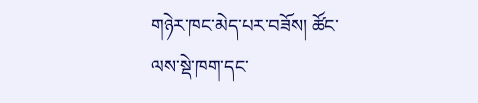གཉེར་ཁང་མེད་པར་བཟོས། ཚོང་ལས་སྡེ་ཁག་དང་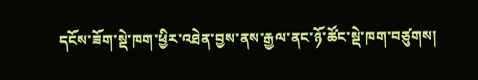དངོས་ཟོག་སྡེ་ཁག་ཕྱིར་འཐེན་བྱས་ནས་རྒྱལ་ནང་ཉོ་ཚོང་སྡེ་ཁག་བཙུགས།